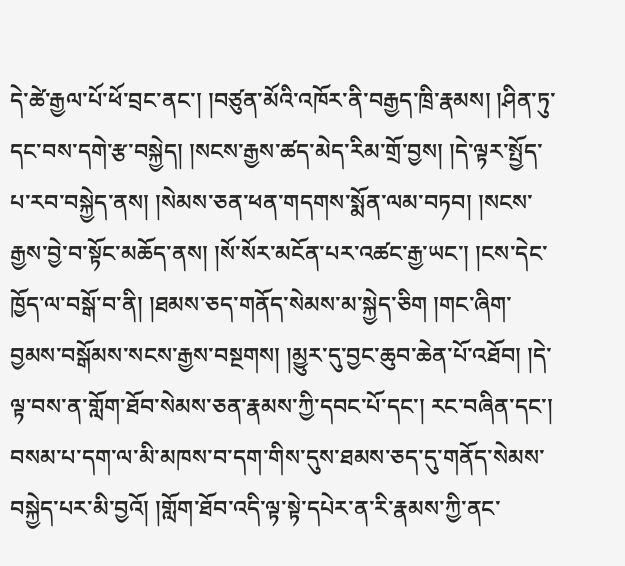དེ་ཚེ་རྒྱལ་པོ་ཕོ་བྲང་ནང་། །བཙུན་མོའི་འཁོར་ནི་བརྒྱད་ཁྲི་རྣམས། །ཤིན་ཏུ་དང་བས་དགེ་རྩ་བསྐྱེད། །སངས་རྒྱས་ཚད་མེད་རིམ་གྲོ་བྱས། །དེ་ལྟར་སྤྱོད་པ་རབ་བསྐྱེད་ནས། །སེམས་ཅན་ཕན་གདགས་སྨོན་ལམ་བཏབ། །སངས་རྒྱས་བྱེ་བ་སྟོང་མཆོད་ནས། །སོ་སོར་མངོན་པར་འཚང་རྒྱ་ཡང་། །ངས་དེང་ཁྱོད་ལ་བསྒོ་བ་ནི། །ཐམས་ཅད་གནོད་སེམས་མ་སྐྱེད་ཅིག །གང་ཞིག་བྱམས་བསྒོམས་སངས་རྒྱས་བསྔགས། །མྱུར་དུ་བྱང་ཆུབ་ཆེན་པོ་འཐོབ། །དེ་ལྟ་བས་ན་གློག་ཐོབ་སེམས་ཅན་རྣམས་ཀྱི་དབང་པོ་དང་། རང་བཞིན་དང་། བསམ་པ་དག་ལ་མི་མཁས་བ་དག་གིས་དུས་ཐམས་ཅད་དུ་གནོད་སེམས་བསྐྱེད་པར་མི་བྱའོ། །གློག་ཐོབ་འདི་ལྟ་སྟེ་དཔེར་ན་རི་རྣམས་ཀྱི་ནང་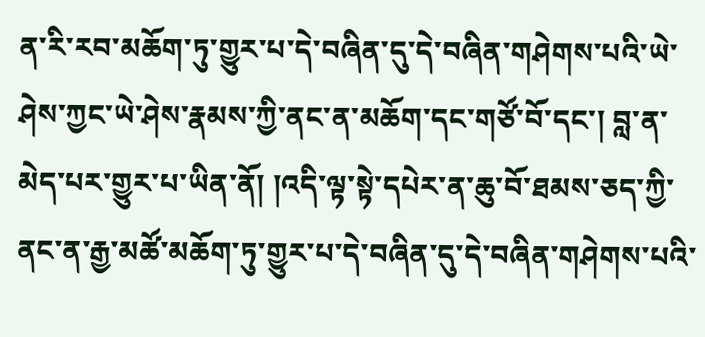ན་རི་རབ་མཆོག་ཏུ་གྱུར་པ་དེ་བཞིན་དུ་དེ་བཞིན་གཤེགས་པའི་ཡེ་ཤེས་ཀྱང་ཡེ་ཤེས་རྣམས་ཀྱི་ནང་ན་མཆོག་དང་གཙོ་བོ་དང་། བླ་ན་མེད་པར་གྱུར་པ་ཡིན་ནོ། །འདི་ལྟ་སྟེ་དཔེར་ན་ཆུ་བོ་ཐམས་ཅད་ཀྱི་ནང་ན་རྒྱ་མཚོ་མཆོག་ཏུ་གྱུར་པ་དེ་བཞིན་དུ་དེ་བཞིན་གཤེགས་པའི་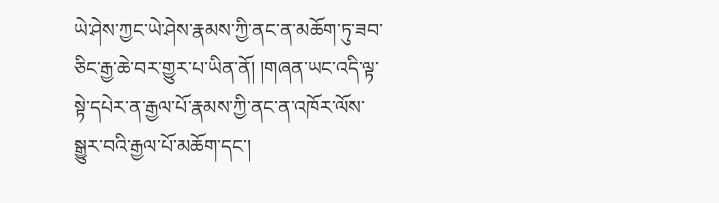ཡེ་ཤེས་ཀྱང་ཡེ་ཤེས་རྣམས་ཀྱི་ནང་ན་མཆོག་ཏུ་ཟབ་ཅིང་རྒྱ་ཆེ་བར་གྱུར་པ་ཡིན་ནོ། །གཞན་ཡང་འདི་ལྟ་སྟེ་དཔེར་ན་རྒྱལ་པོ་རྣམས་ཀྱི་ནང་ན་འཁོར་ལོས་སྒྱུར་བའི་རྒྱལ་པོ་མཆོག་དང་།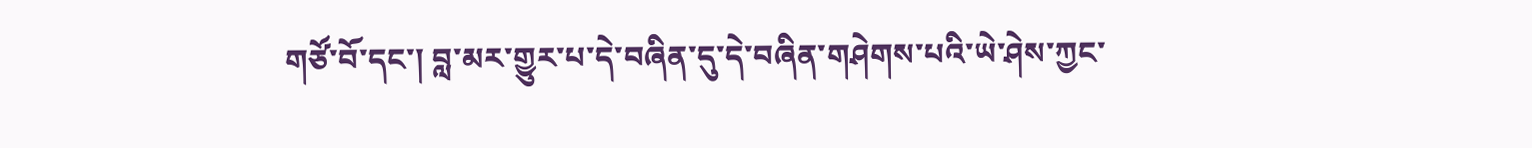གཙོ་བོ་དང་། བླ་མར་གྱུར་པ་དེ་བཞིན་དུ་དེ་བཞིན་གཤེགས་པའི་ཡེ་ཤེས་ཀྱང་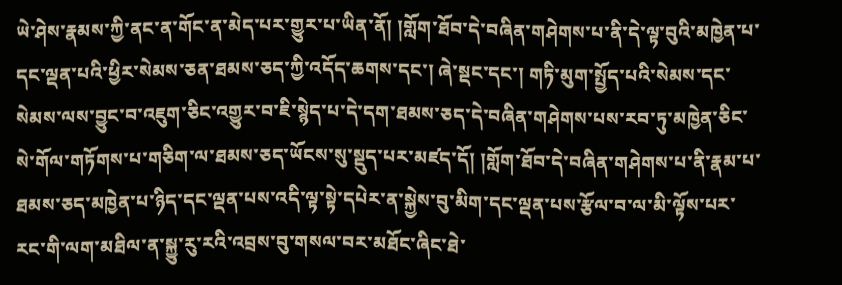ཡེ་ཤེས་རྣམས་ཀྱི་ནང་ན་གོང་ན་མེད་པར་གྱུར་པ་ཡིན་ནོ། །གློག་ཐོབ་དེ་བཞིན་གཤེགས་པ་ནི་དེ་ལྟ་བུའི་མཁྱེན་པ་དང་ལྡན་པའི་ཕྱིར་སེམས་ཅན་ཐམས་ཅད་ཀྱི་འདོད་ཆགས་དང་། ཞེ་སྡང་དང་། གཏི་མུག་སྤྱོད་པའི་སེམས་དང་སེམས་ལས་བྱུང་བ་འཇུག་ཅིང་འགྱུར་བ་ཇི་སྙེད་པ་དེ་དག་ཐམས་ཅད་དེ་བཞིན་གཤེགས་པས་རབ་ཏུ་མཁྱེན་ཅིང་སེ་གོལ་གཏོགས་པ་གཅིག་ལ་ཐམས་ཅད་ཡོངས་སུ་སྡུད་པར་མཛད་དོ། །གློག་ཐོབ་དེ་བཞིན་གཤེགས་པ་ནི་རྣམ་པ་ཐམས་ཅད་མཁྱེན་པ་ཉིད་དང་ལྡན་པས་འདི་ལྟ་སྟེ་དཔེར་ན་སྐྱེས་བུ་མིག་དང་ལྡན་པས་རྩོལ་བ་ལ་མི་ལྟོས་པར་རང་གི་ལག་མཐིལ་ན་སྐྱུ་རུ་རའི་འབྲས་བུ་གསལ་བར་མཐོང་ཞིང་ཐེ་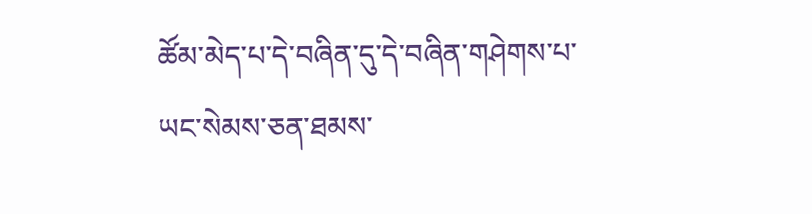ཚོམ་མེད་པ་དེ་བཞིན་དུ་དེ་བཞིན་གཤེགས་པ་ཡང་སེམས་ཅན་ཐམས་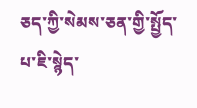ཅད་ཀྱི་སེམས་ཅན་གྱི་སྤྱོད་པ་ཇི་སྙེད་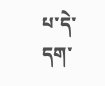པ་དེ་དག་